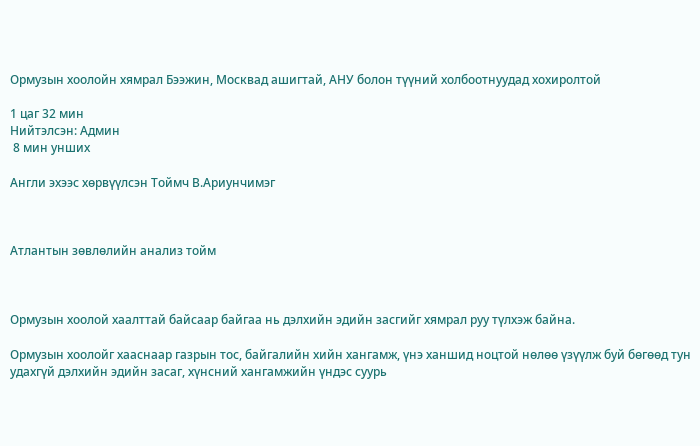Ормузын хоолойн хямрал Бээжин, Москвад ашигтай, АНУ болон түүний холбоотнуудад хохиролтой

1 цаг 32 мин
Нийтэлсэн: Админ
 8 мин унших

Англи эхээс хөрвүүлсэн Тоймч В.Ариунчимэг



Атлантын зөвлөлийн анализ тойм



Ормузын хоолой хаалттай байсаар байгаа нь дэлхийн эдийн засгийг хямрал руу түлхэж байна.

Ормузын хоолойг хааснаар газрын тос, байгалийн хийн хангамж, үнэ ханшид ноцтой нөлөө үзүүлж буй бөгөөд тун удахгүй дэлхийн эдийн засаг, хүнсний хангамжийн үндэс суурь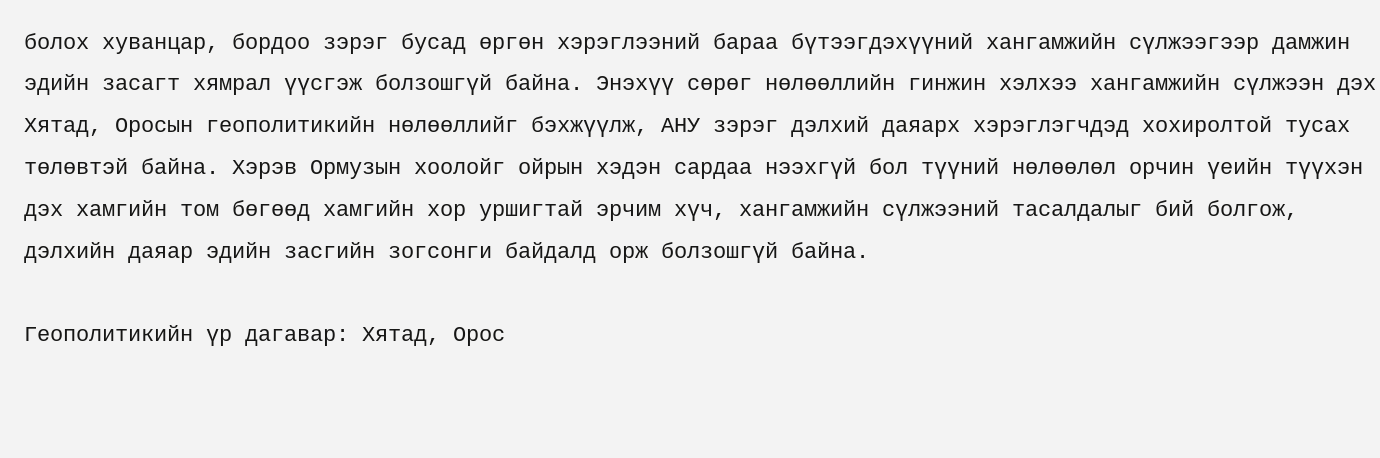болох хуванцар, бордоо зэрэг бусад өргөн хэрэглээний бараа бүтээгдэхүүний хангамжийн сүлжээгээр дамжин эдийн засагт хямрал үүсгэж болзошгүй байна. Энэхүү сөрөг нөлөөллийн гинжин хэлхээ хангамжийн сүлжээн дэх Хятад, Оросын геополитикийн нөлөөллийг бэхжүүлж, АНУ зэрэг дэлхий даяарх хэрэглэгчдэд хохиролтой тусах төлөвтэй байна. Хэрэв Ормузын хоолойг ойрын хэдэн сардаа нээхгүй бол түүний нөлөөлөл орчин үеийн түүхэн дэх хамгийн том бөгөөд хамгийн хор уршигтай эрчим хүч, хангамжийн сүлжээний тасалдалыг бий болгож, дэлхийн даяар эдийн засгийн зогсонги байдалд орж болзошгүй байна.

Геополитикийн үр дагавар: Хятад, Орос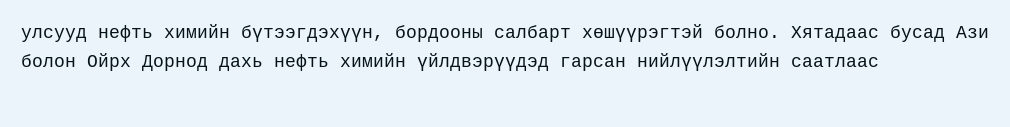улсууд нефть химийн бүтээгдэхүүн, бордооны салбарт хөшүүрэгтэй болно. Хятадаас бусад Ази болон Ойрх Дорнод дахь нефть химийн үйлдвэрүүдэд гарсан нийлүүлэлтийн саатлаас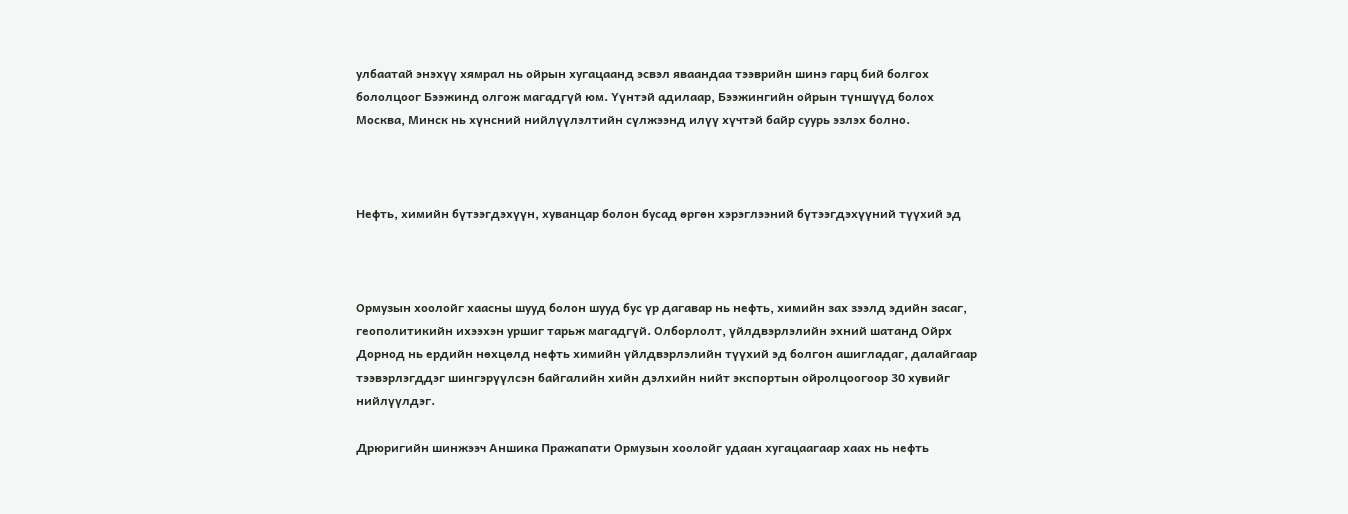улбаатай энэхүү хямрал нь ойрын хугацаанд эсвэл яваандаа тээврийн шинэ гарц бий болгох бололцоог Бээжинд олгож магадгүй юм. Үүнтэй адилаар, Бээжингийн ойрын түншүүд болох Москва, Минск нь хүнсний нийлүүлэлтийн сүлжээнд илүү хүчтэй байр суурь эзлэх болно.



Нефть, химийн бүтээгдэхүүн, хуванцар болон бусад өргөн хэрэглээний бүтээгдэхүүний түүхий эд



Ормузын хоолойг хаасны шууд болон шууд бус үр дагавар нь нефть, химийн зах зээлд эдийн засаг, геополитикийн ихээхэн уршиг тарьж магадгүй. Олборлолт, үйлдвэрлэлийн эхний шатанд Ойрх Дорнод нь ердийн нөхцөлд нефть химийн үйлдвэрлэлийн түүхий эд болгон ашигладаг, далайгаар тээвэрлэгддэг шингэрүүлсэн байгалийн хийн дэлхийн нийт экспортын ойролцоогоор 30 хувийг нийлүүлдэг.

Дрюригийн шинжээч Аншика Пражапати Ормузын хоолойг удаан хугацаагаар хаах нь нефть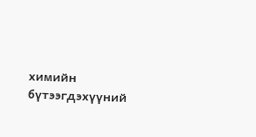химийн бүтээгдэхүүний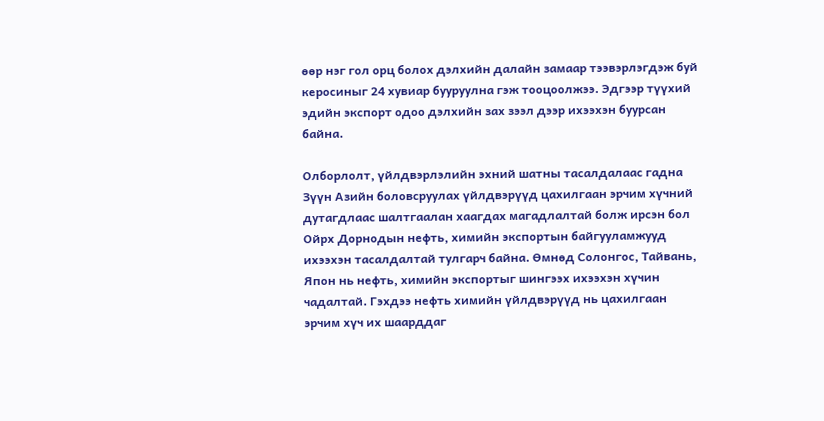өөр нэг гол орц болох дэлхийн далайн замаар тээвэрлэгдэж буй керосиныг 24 хувиар бууруулна гэж тооцоолжээ. Эдгээр түүхий эдийн экспорт одоо дэлхийн зах зээл дээр ихээхэн буурсан байна.

Олборлолт, үйлдвэрлэлийн эхний шатны тасалдалаас гадна Зүүн Азийн боловсруулах үйлдвэрүүд цахилгаан эрчим хүчний дутагдлаас шалтгаалан хаагдах магадлалтай болж ирсэн бол Ойрх Дорнодын нефть, химийн экспортын байгууламжууд ихээхэн тасалдалтай тулгарч байна. Өмнөд Солонгос, Тайвань, Япон нь нефть, химийн экспортыг шингээх ихээхэн хүчин чадалтай. Гэхдээ нефть химийн үйлдвэрүүд нь цахилгаан эрчим хүч их шаарддаг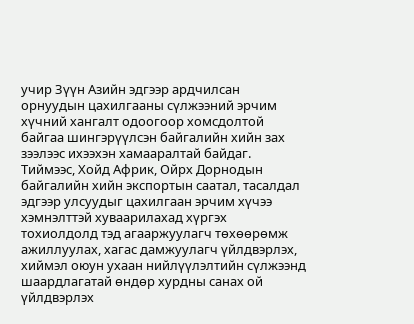учир Зүүн Азийн эдгээр ардчилсан орнуудын цахилгааны сүлжээний эрчим хүчний хангалт одоогоор хомсдолтой байгаа шингэрүүлсэн байгалийн хийн зах зээлээс ихээхэн хамааралтай байдаг. Тиймээс, Хойд Африк, Ойрх Дорнодын байгалийн хийн экспортын саатал, тасалдал эдгээр улсуудыг цахилгаан эрчим хүчээ хэмнэлттэй хуваарилахад хүргэх тохиолдолд тэд агааржуулагч төхөөрөмж ажиллуулах, хагас дамжуулагч үйлдвэрлэх, хиймэл оюун ухаан нийлүүлэлтийн сүлжээнд шаардлагатай өндөр хурдны санах ой үйлдвэрлэх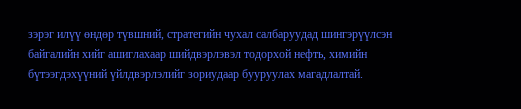зэрэг илүү өндөр түвшний, стратегийн чухал салбаруудад шингэрүүлсэн байгалийн хийг ашиглахаар шийдвэрлэвэл тодорхой нефть, химийн бүтээгдэхүүний үйлдвэрлэлийг зориудаар бууруулах магадлалтай.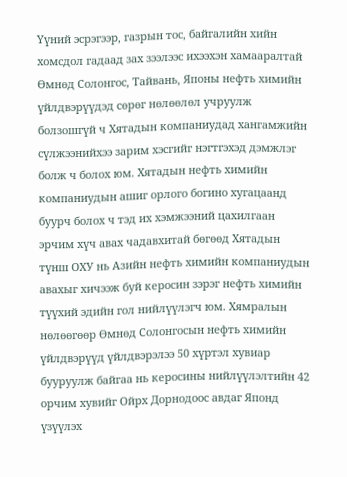Үүний эсрэгээр, газрын тос, байгалийн хийн хомсдол гадаад зах зээлээс ихээхэн хамааралтай Өмнөд Солонгос, Тайвань, Японы нефть химийн үйлдвэрүүдэд сөрөг нөлөөлөл учруулж болзошгүй ч Хятадын компаниудад хангамжийн сүлжээнийхээ зарим хэсгийг нэгтгэхэд дэмжлэг болж ч болох юм. Хятадын нефть химийн компаниудын ашиг орлого богино хугацаанд буурч болох ч тэд их хэмжээний цахилгаан эрчим хүч авах чадавхитай бөгөөд Хятадын түнш ОХУ нь Азийн нефть химийн компаниудын авахыг хичээж буй керосин зэрэг нефть химийн түүхий эдийн гол нийлүүлэгч юм. Хямралын нөлөөгөөр Өмнөд Солонгосын нефть химийн үйлдвэрүүд үйлдвэрэлээ 50 хүртэл хувиар бууруулж байгаа нь керосины нийлүүлэлтийн 42 орчим хувийг Ойрх Дорнодоос авдаг Японд үзүүлэх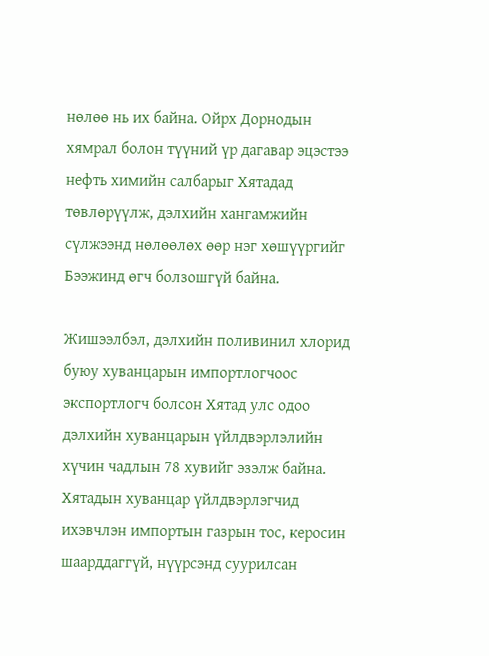нөлөө нь их байна. Ойрх Дорнодын хямрал болон түүний үр дагавар эцэстээ нефть химийн салбарыг Хятадад төвлөрүүлж, дэлхийн хангамжийн сүлжээнд нөлөөлөх өөр нэг хөшүүргийг Бээжинд өгч болзошгүй байна.

Жишээлбэл, дэлхийн поливинил хлорид буюу хуванцарын импортлогчоос экспортлогч болсон Хятад улс одоо дэлхийн хуванцарын үйлдвэрлэлийн хүчин чадлын 78 хувийг эзэлж байна. Хятадын хуванцар үйлдвэрлэгчид ихэвчлэн импортын газрын тос, керосин шаарддаггүй, нүүрсэнд суурилсан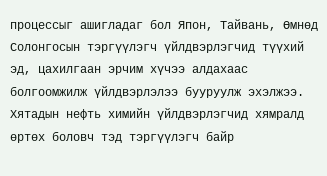процессыг ашигладаг бол Япон, Тайвань, Өмнөд Солонгосын тэргүүлэгч үйлдвэрлэгчид түүхий эд, цахилгаан эрчим хүчээ алдахаас болгоомжилж үйлдвэрлэлээ бууруулж эхэлжээ. Хятадын нефть химийн үйлдвэрлэгчид хямралд өртөх боловч тэд тэргүүлэгч байр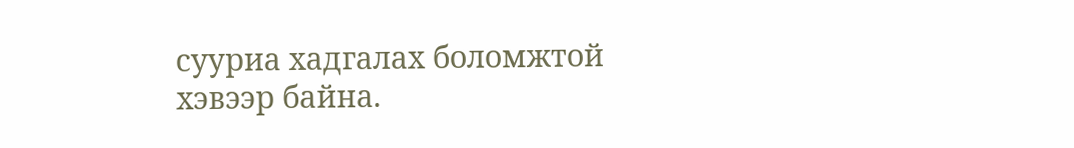сууриа хадгалах боломжтой хэвээр байна.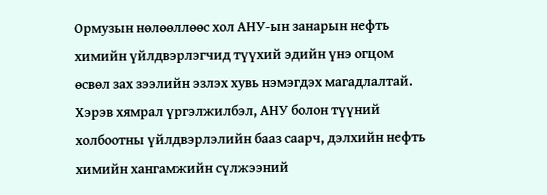Ормузын нөлөөллөөс хол АНУ-ын занарын нефть химийн үйлдвэрлэгчид түүхий эдийн үнэ огцом өсвөл зах зээлийн эзлэх хувь нэмэгдэх магадлалтай. Хэрэв хямрал үргэлжилбэл, АНУ болон түүний холбоотны үйлдвэрлэлийн бааз саарч, дэлхийн нефть химийн хангамжийн сүлжээний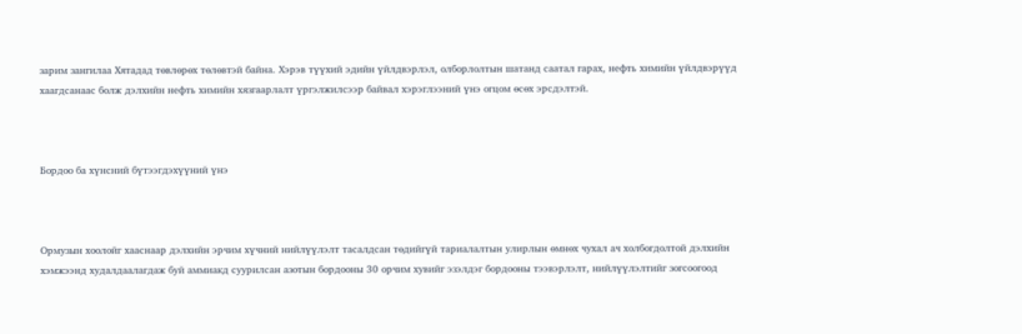зарим зангилаа Хятадад төвлөрөх төлөвтэй байна. Хэрэв түүхий эдийн үйлдвэрлэл, олборлолтын шатанд саатал гарах, нефть химийн үйлдвэрүүд хаагдсанаас болж дэлхийн нефть химийн хязгаарлалт үргэлжилсээр байвал хэрэглээний үнэ огцом өсөх эрсдэлтэй.



Бордоо ба хүнсний бүтээгдэхүүний үнэ



Ормузын хоолойг хааснаар дэлхийн эрчим хүчний нийлүүлэлт тасалдсан төдийгүй тариалалтын улирлын өмнөх чухал ач холбогдолтой дэлхийн хэмжээнд худалдаалагдаж буй аммиакд суурилсан азотын бордооны 30 орчим хувийг эзэлдэг бордооны тээвэрлэлт, нийлүүлэлтийг зогсоогоод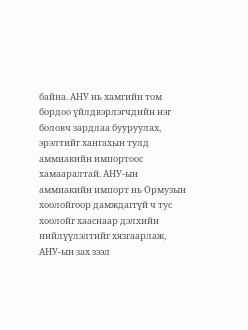байна. АНУ нь хамгийн том бордоо үйлдвэрлэгчдийн нэг боловч зардлаа бууруулах, эрэлтийг хангахын тулд аммиакийн импортоос хамааралтай. АНУ-ын аммиакийн импорт нь Ормузын хоолойгоор дамждаггүй ч тус хоолойг хааснаар дэлхийн нийлүүлэлтийг хязгаарлаж, АНУ-ын зах зээл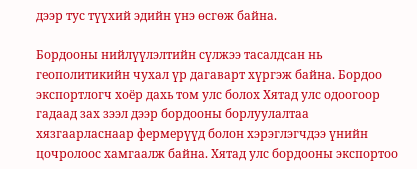дээр тус түүхий эдийн үнэ өсгөж байна.

Бордооны нийлүүлэлтийн сүлжээ тасалдсан нь геополитикийн чухал үр дагаварт хүргэж байна. Бордоо экспортлогч хоёр дахь том улс болох Хятад улс одоогоор гадаад зах зээл дээр бордооны борлуулалтаа хязгаарласнаар фермерүүд болон хэрэглэгчдээ үнийн цочролоос хамгаалж байна. Хятад улс бордооны экспортоо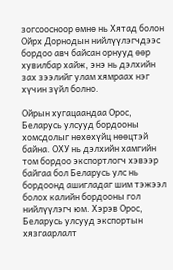зогсоосноор өмнө нь Хятад болон Ойрх Дорнодын нийлүүлэгчдээс бордоо авч байсан орнууд өөр хувилбар хайж, энэ нь дэлхийн зах зээлийг улам хямраах нэг хүчин зүйл болно.

Ойрын хугацаандаа Орос, Беларусь улсууд бордооны хомсдолыг нөхөхүйц нөөцтэй байна. ОХУ нь дэлхийн хамгийн том бордоо экспортлогч хэвээр байгаа бол Беларусь улс нь бордоонд ашигладаг шим тэжээл болох калийн бордооны гол нийлүүлэгч юм. Хэрэв Орос, Беларусь улсууд экспортын хязгаарлалт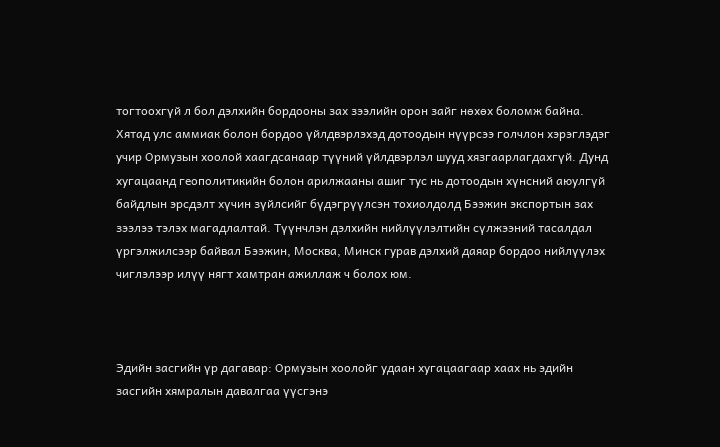тогтоохгүй л бол дэлхийн бордооны зах зээлийн орон зайг нөхөх боломж байна. Хятад улс аммиак болон бордоо үйлдвэрлэхэд дотоодын нүүрсээ голчлон хэрэглэдэг учир Ормузын хоолой хаагдсанаар түүний үйлдвэрлэл шууд хязгаарлагдахгүй. Дунд хугацаанд геополитикийн болон арилжааны ашиг тус нь дотоодын хүнсний аюулгүй байдлын эрсдэлт хүчин зүйлсийг бүдэгрүүлсэн тохиолдолд Бээжин экспортын зах зээлээ тэлэх магадлалтай. Түүнчлэн дэлхийн нийлүүлэлтийн сүлжээний тасалдал үргэлжилсээр байвал Бээжин, Москва, Минск гурав дэлхий даяар бордоо нийлүүлэх чиглэлээр илүү нягт хамтран ажиллаж ч болох юм.



Эдийн засгийн үр дагавар: Ормузын хоолойг удаан хугацаагаар хаах нь эдийн засгийн хямралын давалгаа үүсгэнэ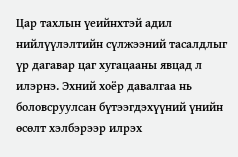Цар тахлын үеийнхтэй адил нийлүүлэлтийн сүлжээний тасалдлыг үр дагавар цаг хугацааны явцад л илэрнэ. Эхний хоёр давалгаа нь боловсруулсан бүтээгдэхүүний үнийн өсөлт хэлбэрээр илрэх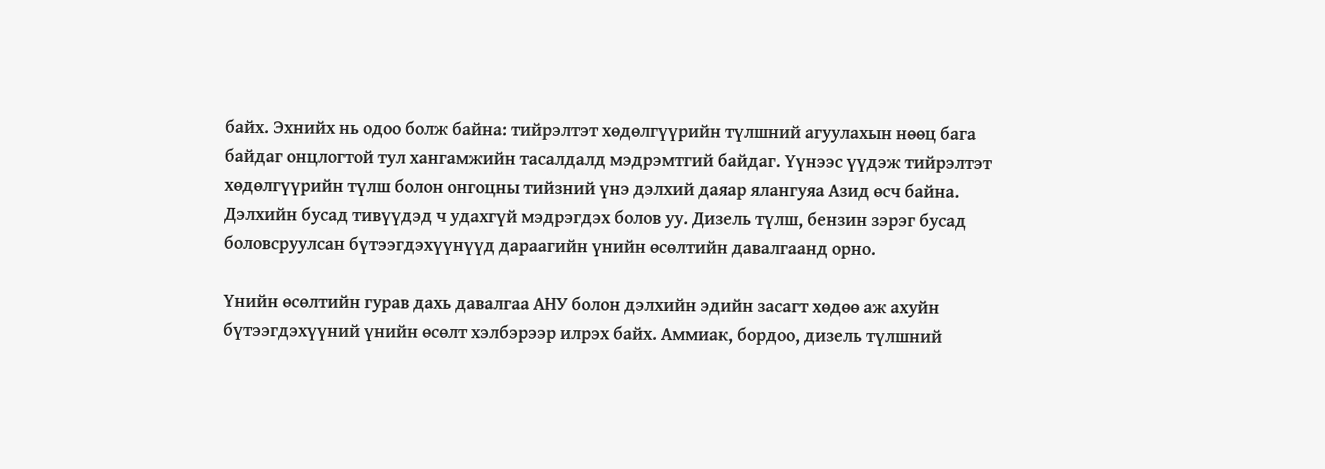байх. Эхнийх нь одоо болж байна: тийрэлтэт хөдөлгүүрийн түлшний агуулахын нөөц бага байдаг онцлогтой тул хангамжийн тасалдалд мэдрэмтгий байдаг. Үүнээс үүдэж тийрэлтэт хөдөлгүүрийн түлш болон онгоцны тийзний үнэ дэлхий даяар ялангуяа Азид өсч байна. Дэлхийн бусад тивүүдэд ч удахгүй мэдрэгдэх болов уу. Дизель түлш, бензин зэрэг бусад боловсруулсан бүтээгдэхүүнүүд дараагийн үнийн өсөлтийн давалгаанд орно.

Үнийн өсөлтийн гурав дахь давалгаа АНУ болон дэлхийн эдийн засагт хөдөө аж ахуйн бүтээгдэхүүний үнийн өсөлт хэлбэрээр илрэх байх. Аммиак, бордоо, дизель түлшний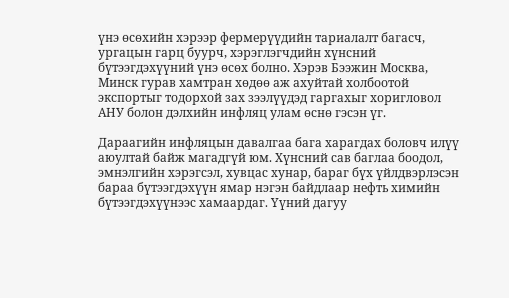үнэ өсөхийн хэрээр фермерүүдийн тариалалт багасч, ургацын гарц буурч, хэрэглэгчдийн хүнсний бүтээгдэхүүний үнэ өсөх болно. Хэрэв Бээжин Москва, Минск гурав хамтран хөдөө аж ахуйтай холбоотой экспортыг тодорхой зах зээлүүдэд гаргахыг хоригловол АНУ болон дэлхийн инфляц улам өснө гэсэн үг.

Дараагийн инфляцын давалгаа бага харагдах боловч илүү аюултай байж магадгүй юм. Хүнсний сав баглаа боодол, эмнэлгийн хэрэгсэл, хувцас хунар, бараг бүх үйлдвэрлэсэн бараа бүтээгдэхүүн ямар нэгэн байдлаар нефть химийн бүтээгдэхүүнээс хамаардаг. Үүний дагуу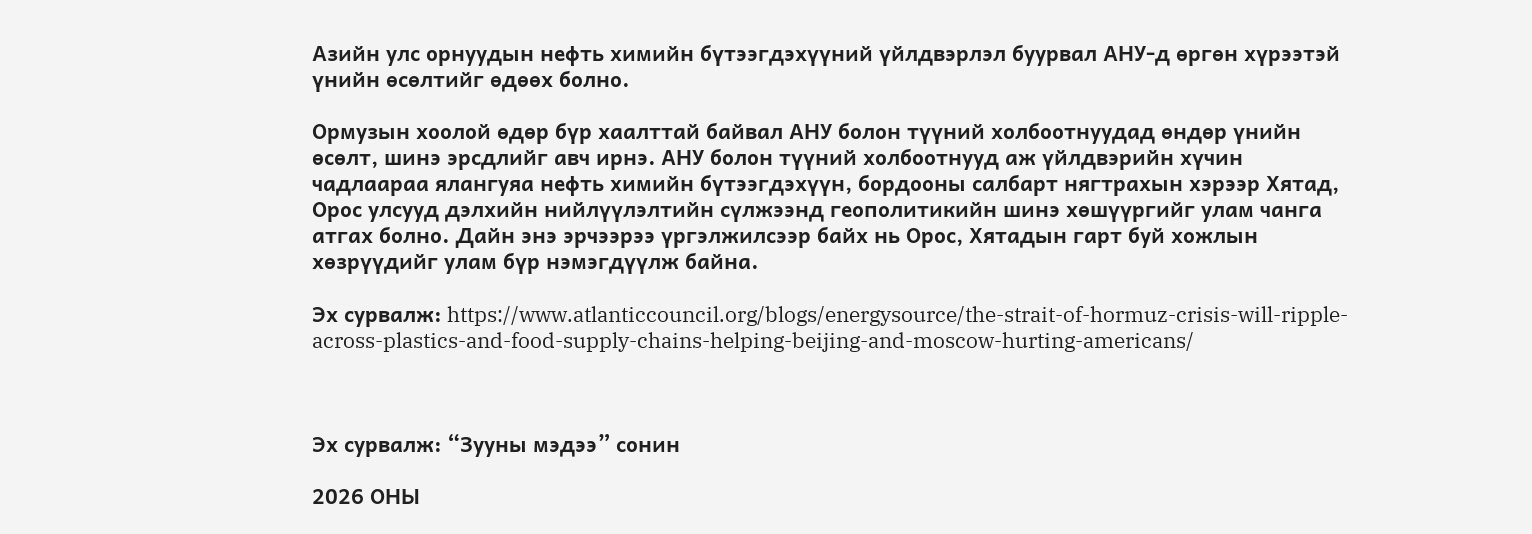Азийн улс орнуудын нефть химийн бүтээгдэхүүний үйлдвэрлэл буурвал АНУ-д өргөн хүрээтэй үнийн өсөлтийг өдөөх болно.

Ормузын хоолой өдөр бүр хаалттай байвал АНУ болон түүний холбоотнуудад өндөр үнийн өсөлт, шинэ эрсдлийг авч ирнэ. АНУ болон түүний холбоотнууд аж үйлдвэрийн хүчин чадлаараа ялангуяа нефть химийн бүтээгдэхүүн, бордооны салбарт нягтрахын хэрээр Хятад, Орос улсууд дэлхийн нийлүүлэлтийн сүлжээнд геополитикийн шинэ хөшүүргийг улам чанга атгах болно. Дайн энэ эрчээрээ үргэлжилсээр байх нь Орос, Хятадын гарт буй хожлын хөзрүүдийг улам бүр нэмэгдүүлж байна.

Эх сурвалж: https://www.atlanticcouncil.org/blogs/energysource/the-strait-of-hormuz-crisis-will-ripple-across-plastics-and-food-supply-chains-helping-beijing-and-moscow-hurting-americans/



Эх сурвалж: “Зууны мэдээ” сонин

2026 ОНЫ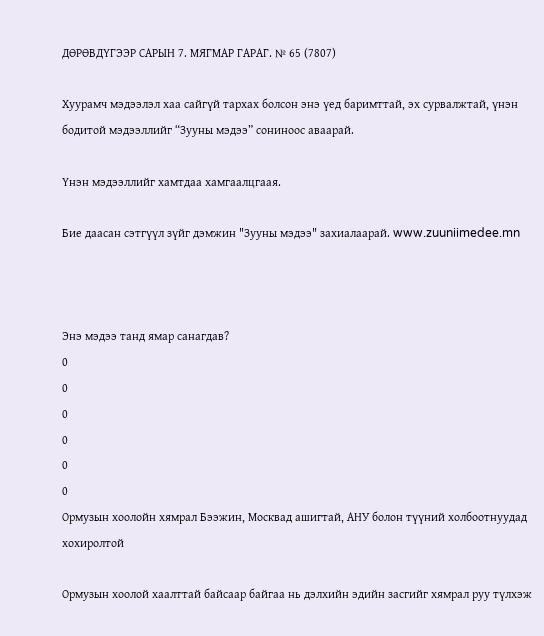ДӨРӨВДҮГЭЭР САРЫН 7. МЯГМАР ГАРАГ. № 65 (7807)

Хуурамч мэдээлэл хаа сайгүй тархах болсон энэ үед баримттай, эх сурвалжтай, үнэн бодитой мэдээллийг “Зууны мэдээ” сониноос аваарай.

Үнэн мэдээллийг хамтдаа хамгаалцгаая.

Бие даасан сэтгүүл зүйг дэмжин "Зууны мэдээ" захиалаарай. www.zuuniimedee.mn



Энэ мэдээ танд ямар санагдав?
0
0
0
0
0
0
Ормузын хоолойн хямрал Бээжин, Москвад ашигтай, АНУ болон түүний холбоотнуудад хохиролтой

Ормузын хоолой хаалттай байсаар байгаа нь дэлхийн эдийн засгийг хямрал руу түлхэж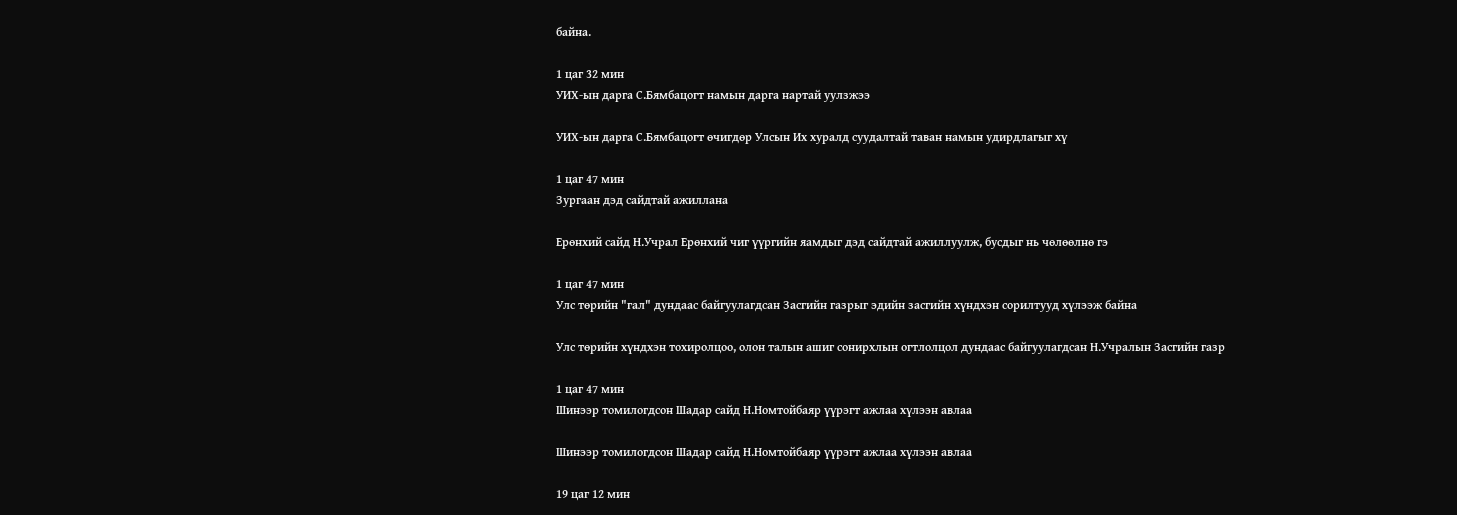байна.

1 цаг 32 мин
УИХ-ын дарга С.Бямбацогт намын дарга нартай уулзжээ

УИХ-ын дарга С.Бямбацогт өчигдөр Улсын Их хуралд суудалтай таван намын удирдлагыг хү

1 цаг 47 мин
Зургаан дэд сайдтай ажиллана

Ерөнхий сайд Н.Учрал Ерөнхий чиг үүргийн яамдыг дэд сайдтай ажиллуулж, бусдыг нь чөлөөлнө гэ

1 цаг 47 мин
Улс төрийн "гал" дундаас байгуулагдсан Засгийн газрыг эдийн засгийн хүндхэн сорилтууд хүлээж байна

Улс төрийн хүндхэн тохиролцоо, олон талын ашиг сонирхлын огтлолцол дундаас байгуулагдсан Н.Учралын Засгийн газр

1 цаг 47 мин
Шинээр томилогдсон Шадар сайд Н.Номтойбаяр үүрэгт ажлаа хүлээн авлаа

Шинээр томилогдсон Шадар сайд Н.Номтойбаяр үүрэгт ажлаа хүлээн авлаа

19 цаг 12 мин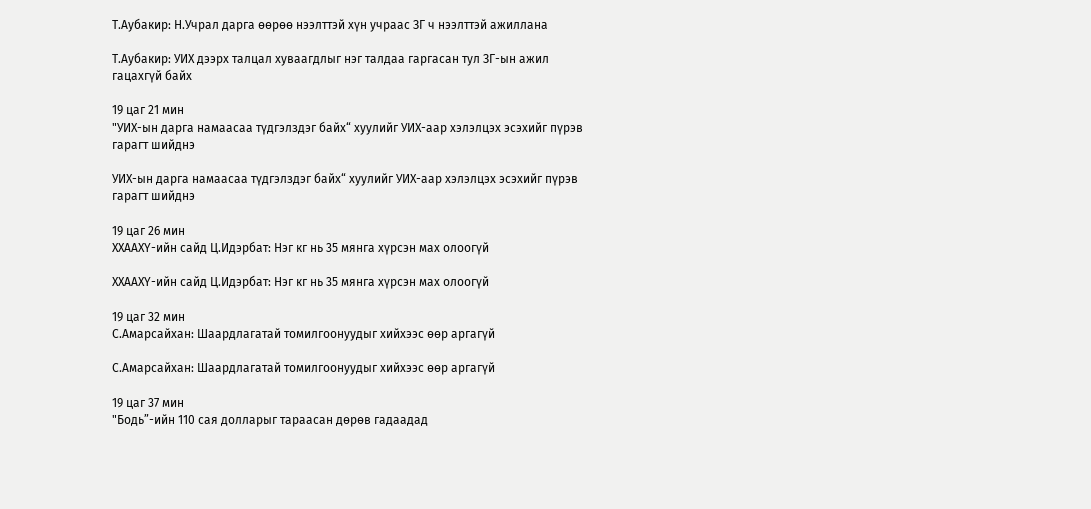Т.Аубакир: Н.Учрал дарга өөрөө нээлттэй хүн учраас ЗГ ч нээлттэй ажиллана

Т.Аубакир: УИХ дээрх талцал хуваагдлыг нэг талдаа гаргасан тул ЗГ-ын ажил гацахгүй байх

19 цаг 21 мин
"УИХ-ын дарга намаасаа түдгэлздэг байх“ хуулийг УИХ-аар хэлэлцэх эсэхийг пүрэв гарагт шийднэ

УИХ-ын дарга намаасаа түдгэлздэг байх“ хуулийг УИХ-аар хэлэлцэх эсэхийг пүрэв гарагт шийднэ

19 цаг 26 мин
ХХААХҮ-ийн сайд Ц.Идэрбат: Нэг кг нь 35 мянга хүрсэн мах олоогүй

ХХААХҮ-ийн сайд Ц.Идэрбат: Нэг кг нь 35 мянга хүрсэн мах олоогүй

19 цаг 32 мин
С.Амарсайхан: Шаардлагатай томилгоонуудыг хийхээс өөр аргагүй

С.Амарсайхан: Шаардлагатай томилгоонуудыг хийхээс өөр аргагүй

19 цаг 37 мин
"Бодь”-ийн 110 сая долларыг тараасан дөрөв гадаадад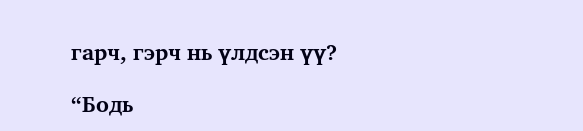гарч, гэрч нь үлдсэн үү?

“Бодь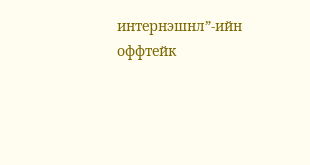интернэшнл”-ийн оффтейк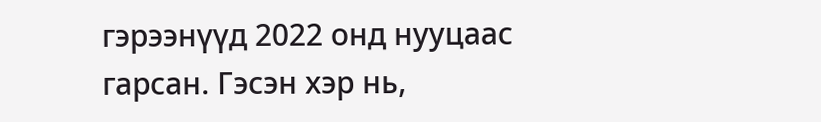гэрээнүүд 2022 онд нууцаас гарсан. Гэсэн хэр нь,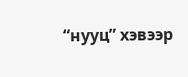“нууц” хэвээр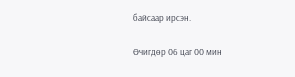байсаар ирсэн.

Өчигдөр 06 цаг 00 мин